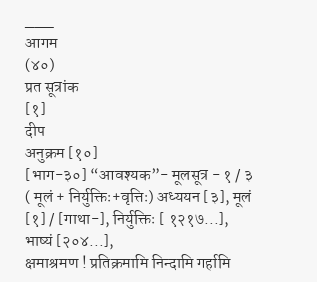___
आगम
(४०)
प्रत सूत्रांक
[१]
दीप
अनुक्रम [१०]
[भाग-३०] “आवश्यक”- मूलसूत्र - १ / ३ ( मूलं + निर्युक्तिः+वृत्तिः) अध्ययन [३], मूलं [१] / [गाथा-], निर्युक्तिः [ १२१७...], भाष्यं [२०४...],
क्षमाश्रमण ! प्रतिक्रमामि निन्दामि गर्हामि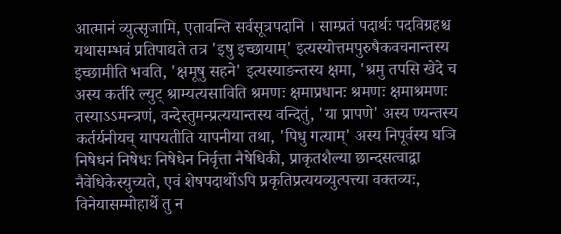आत्मानं व्युत्सृजामि, एतावन्ति सर्वसूत्रपदानि । साम्प्रतं पदार्थः पदविग्रहश्च यथासम्भवं प्रतिपाद्यते तत्र 'इषु इच्छायाम्' इत्यस्योत्तमपुरुषैकवचनान्तस्य इच्छामीति भवति, 'क्षमूषु सहने' इत्यस्याङन्तस्य क्षमा, 'श्रमु तपसि खेदे च अस्य कर्तरि ल्युट् श्राम्यत्यसाविति श्रमणः क्षमाप्रधानः श्रमणः क्षमाश्रमणः तस्याऽऽमन्त्रणं, वन्देस्तुमन्प्रत्ययान्तस्य वन्दितुं, 'या प्रापणे' अस्य ण्यन्तस्य कर्तर्यनीयच् यापयतीति यापनीया तथा, 'पिधु गत्याम्' अस्य निपूर्वस्य घञि निषेधनं निषेधः निषेधेन निर्वृत्ता नैषेधिकी, प्राकृतशैल्या छान्दसत्वाद्वा नैवेधिकेस्युच्यते, एवं शेषपदार्थोऽपि प्रकृतिप्रत्ययव्युत्पत्त्या वक्तव्यः, विनेयासम्मोहार्थे तु न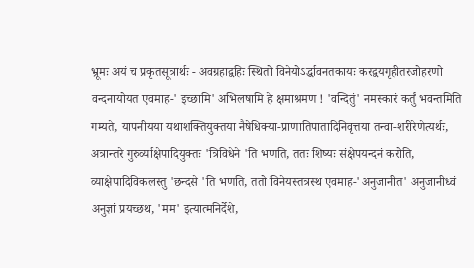भ्रूमः अयं च प्रकृतसूत्रार्थः - अवग्रहाद्वहिः स्थितो विनेयोऽर्द्धावनतकायः करद्वयगृहीतरजोहरणो वन्दनायोयत एवमाह-' इच्छामि' अभिलषामि हे क्षमाश्रमण ! 'वन्दितुं' नमस्कारं कर्तुं भवन्तमिति गम्यते, यापनीयया यथाशक्तियुक्तया नैषेधिक्या-प्राणातिपातादिनिवृत्तया तन्वा-शरीरेणेत्यर्थः, अत्रान्तरे गुरुर्व्याक्षेपादियुक्तः 'त्रिविधेने 'ति भणति, ततः शिष्यः संक्षेपयन्दनं करोति, व्याक्षेपादिविकलस्तु 'छन्दसे 'ति भणति, ततो विनेयस्तत्रस्थ एवमाह-'अनुजानीत' अनुजानीध्वं अनुज्ञां प्रयच्छथ, 'मम' इत्यात्मनिर्देशे,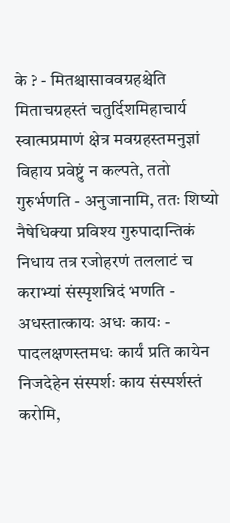के ? - मितश्चासाववग्रहश्चेति मिताचग्रहस्तं चतुर्दिशमिहाचार्य स्वात्मप्रमाणं क्षेत्र मवग्रहस्तमनुज्ञां विहाय प्रवेष्टुं न कल्पते, ततो गुरुर्भणति - अनुजानामि, ततः शिष्यो नैषेधिक्या प्रविश्य गुरुपादान्तिकं निधाय तत्र रजोहरणं तललाटं च कराभ्यां संस्पृशन्निदं भणति - अधस्तात्कायः अधः कायः - पादलक्षणस्तमधः कार्यं प्रति कायेन निजदेहेन संस्पर्शः काय संस्पर्शस्तं करोमि,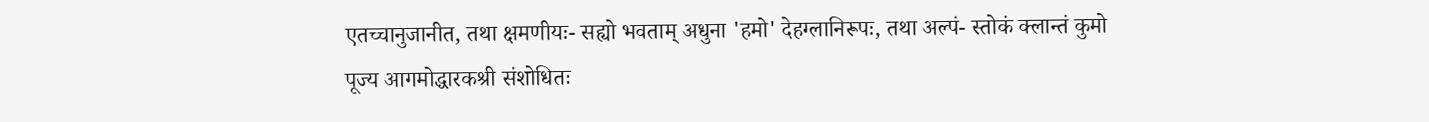एतच्चानुजानीत, तथा क्षमणीयः- सह्यो भवताम् अधुना 'हमो' देहग्लानिरूपः, तथा अल्पं- स्तोकं क्लान्तं कुमो
पूज्य आगमोद्धारकश्री संशोधितः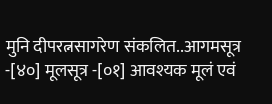मुनि दीपरत्नसागरेण संकलित..आगमसूत्र -[४०] मूलसूत्र -[०१] आवश्यक मूलं एवं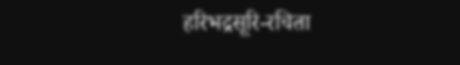हरिभद्रसूरि-रचिता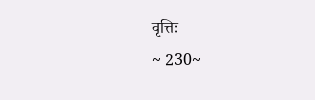वृत्तिः
~ 230~